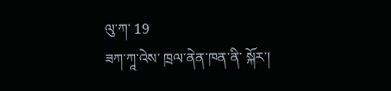ལུ་ཀ་ 19
ཟཀ་ཀཱ་འེས་ ཁྲལ་ནེན་ཁན་ནི་ སྐོར་།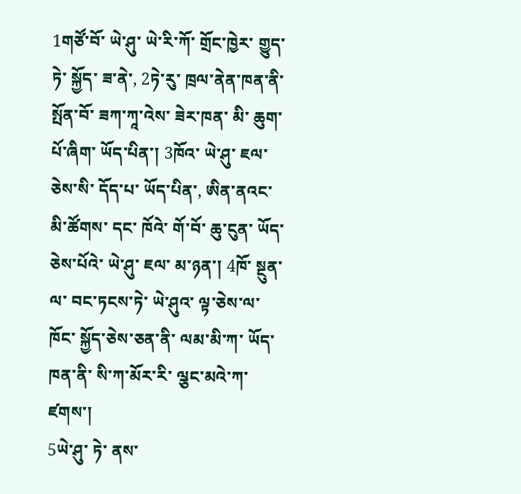1གཙོ་བོ་ ཡེ་ཤུ་ ཡེ་རི་ཀོ་ གྲོང་ཁྱེར་ གྱུད་ཏེ་ སྐྱོད་ ཟ་ནེ་, 2ཏེ་རུ་ ཁྲལ་ནེན་ཁན་ནི་ སྤོན་བོ་ ཟཀ་ཀཱ་འེས་ ཟེར་ཁན་ མི་ ཆུག་པོ་ཞིག་ ཡོད་པིན་། 3ཁོའ་ ཡེ་ཤུ་ ཇལ་ཅེས་སི་ དོད་པ་ ཡོད་པིན་, ཨིན་ནའང་ མི་ཚོགས་ དང་ ཁོའེ་ གོ་བོ་ ཆུ་ངུན་ ཡོད་ཅེས་པོའེ་ ཡེ་ཤུ་ ཇལ་ མ་ཉན་། 4ཁོ་ སྔུན་ལ་ བང་ཏངས་ཏེ་ ཡེ་ཤུའ་ ལྟ་ཅེས་ལ་ ཁོང་ སྐྱོད་ཅེས་ཅན་ནི་ ལམ་མི་ཀ་ ཡོད་ཁན་ནི་ སི་ཀ་མོར་རི་ ལྕང་མའེ་ཀ་ ཛགས་།
5ཡེ་ཤུ་ ཏེ་ ནས་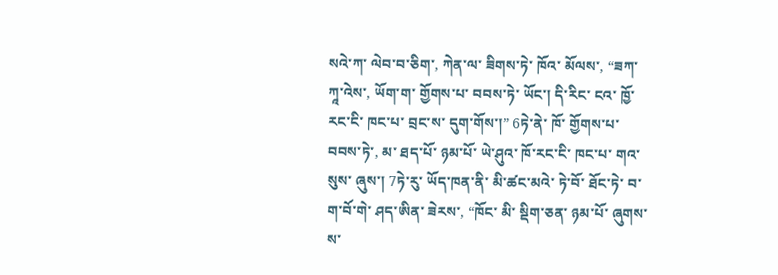སའེ་ཀ་ ལེབ་བ་ཅིག་, ཀེན་ལ་ ཟིགས་ཏེ་ ཁོའ་ མོལས་, “ཟཀ་ཀཱ་འེས་, ཡོག་ག་ གྱོགས་པ་ བབས་ཏེ་ ཡོང་། དི་རིང་ ངའ་ ཁྱོ་རང་ངི་ ཁང་པ་ བྲང་ས་ དུག་གོས་།” 6ཏེ་ནེ་ ཁོ་ གྱོགས་པ་ བབས་ཏེ་, མ་ ཐད་པོ་ ཉམ་པོ་ ཡེ་ཤུའ་ ཁོ་རང་ངི་ ཁང་པ་ གའ་སུས་ ཞུས་། 7ཏེ་རུ་ ཡོད་ཁན་ནི་ མི་ཚང་མའེ་ ཏེ་བོ་ ཐོང་ཏེ་ བ་ག་བོ་གེ་ ཤད་ཨིན་ ཟེརས་, “ཁོང་ མི་ སྡིག་ཅན་ ཉམ་པོ་ ཞུགས་ས་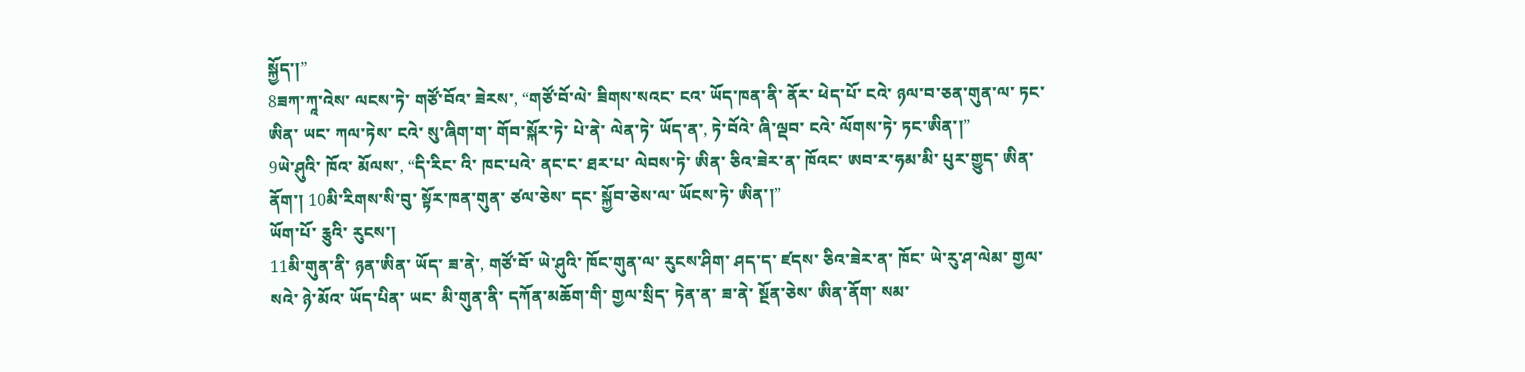སྐྱོད་།”
8ཟཀ་ཀཱ་འེས་ ལངས་ཏེ་ གཙོ་བོའ་ ཟེརས་, “གཙོ་བོ་ལེ་ ཟིགས་སའང་ ངའ་ ཡོད་ཁན་ནི་ ནོར་ ཕེད་པོ་ ངའེ་ ཉལ་བ་ཅན་གུན་ལ་ ཏང་ཨིན་ ཡང་ ཀལ་ཏེས་ ངའེ་ སུ་ཞིག་ག་ གོབ་སྐོར་ཏེ་ པེ་ནེ་ ལེན་ཏེ་ ཡོད་ན་, ཏེ་བོའེ་ ཞི་ལྡབ་ ངའེ་ ལོགས་ཏེ་ ཏང་ཨིན་།”
9ཡེ་ཤུའི་ ཁོའ་ མོལས་, “དི་རིང་ འི་ ཁང་པའེ་ ནང་ང་ ཐར་པ་ ལེབས་ཏེ་ ཨིན་ ཅིའ་ཟེར་ན་ ཁོའང་ ཨབ་ར་ཧམ་མི་ པུར་གྱུད་ ཨིན་ནོག་། 10མི་རིགས་སི་བུ་ སྟོར་ཁན་གུན་ ཙལ་ཅེས་ དང་ སྐྱོབ་ཅེས་ལ་ ཡོངས་ཏེ་ ཨིན་།”
ཡོག་པོ་ རྕུའི་ རུངས་།
11མི་གུན་ནི་ ཉན་ཨིན་ ཡོད་ ཟ་ནེ་, གཙོ་བོ་ ཡེ་ཤུའི་ ཁོང་གུན་ལ་ རུངས་ཤིག་ ཤད་ད་ ཛདས་ ཅིའ་ཟེར་ན་ ཁོང་ ཡེ་རུ་ཤ་ལེམ་ གྱལ་སའེ་ ཉེ་མོའ་ ཡོད་པིན་ ཡང་ མི་གུན་ནི་ དཀོན་མཆོག་གི་ གྱལ་སྲིད་ ཏེན་ན་ ཟ་ནེ་ སྔོན་ཅེས་ ཨིན་ནོག་ སམ་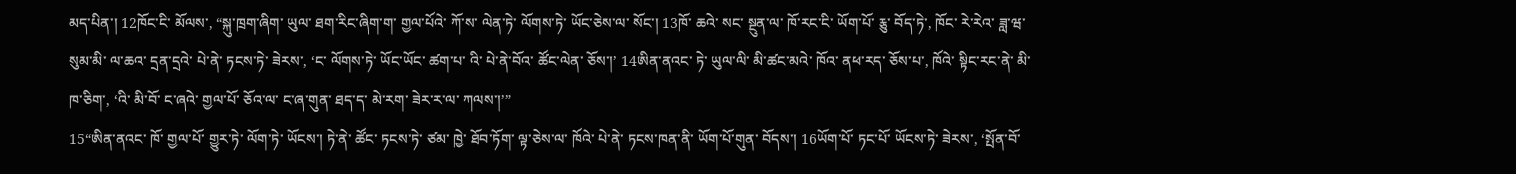མད་པིན་། 12ཁོང་ངི་ མོལས་, “སྐུ་ཁྲག་ཞིག་ ཡུལ་ ཐག་རིང་ཞིག་ག་ གྱལ་པོའེ་ ཀོ་ས་ ལེན་ཏེ་ ལོགས་ཏེ་ ཡོང་ཅེས་ལ་ སོང་། 13ཁོ་ ཆའེ་ སང་ སྔུན་ལ་ ཁོ་རང་ངི་ ཡོག་པོ་ རྕུ་ བོད་ཏེ་, ཁོང་ རེ་རེའ་ ཟླ་ཝ་ སུམ་མི་ ལ་ཆའ་ དྲན་དྲའེ་ པེ་ནེ་ ཏངས་ཏེ་ ཟེརས་, ‘ང་ ལོགས་ཏེ་ ཡོང་ཡོང་ ཚག་པ་ འི་ པེ་ནེ་བོའ་ ཚོང་ལེན་ ཅོས་།’ 14ཨིན་ནའང་ ཏེ་ ཡུལ་ལི་ མི་ཚང་མའེ་ ཁོའ་ ནཕ་རད་ ཅོས་པ་, ཁོའེ་ སྟིང་རང་ནེ་ མི་ ཁ་ཅིག་, ‘འི་ མི་བོ་ ང་ཞའེ་ གྱལ་པོ་ ཅོའ་ལ་ ང་ཞ་གུན་ ཐད་ད་ མེ་རག་ ཟེར་ར་ལ་ ཀལས་།’”
15“ཨིན་ནའང་ ཁོ་ གྱལ་པོ་ གྱུར་ཏེ་ ལོག་ཏེ་ ཡོངས་། ཏེ་ནེ་ ཚོང་ ཏངས་ཏེ་ ཙམ་ ཁྱེ་ ཐོབ་ཏོག་ ལྟ་ཅེས་ལ་ ཁོའེ་ པེ་ནེ་ ཏངས་ཁན་ནི་ ཡོག་པོ་གུན་ བོདས་། 16ཡོག་པོ་ ཏང་པོ་ ཡོངས་ཏེ་ ཟེརས་, ‘སྤོན་བོ་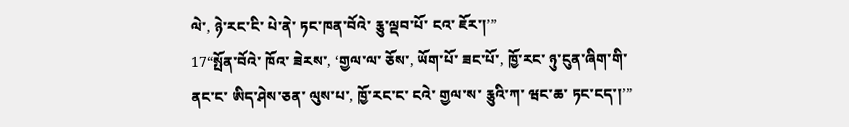ལེ་, ཉེ་རང་ངི་ པེ་ནེ་ ཏང་ཁན་བོའེ་ རྕུ་ལྡབ་པོ་ ངའ་ ཇོར་།’”
17“སྤོན་བོའེ་ ཁོའ་ ཟེརས་, ‘གྱལ་ལ་ ཅོས་, ཡོག་པོ་ ཟང་པོ་, ཁྱོ་རང་ ཉུ་ངུན་ཞིག་གི་ ནང་ང་ ཨིད་ཤེས་ཅན་ ལུས་པ་, ཁྱོ་རང་ང་ ངའེ་ གྱལ་ས་ རྕུའི་ཀ་ ཝང་ཆ་ ཏང་ངད་།’”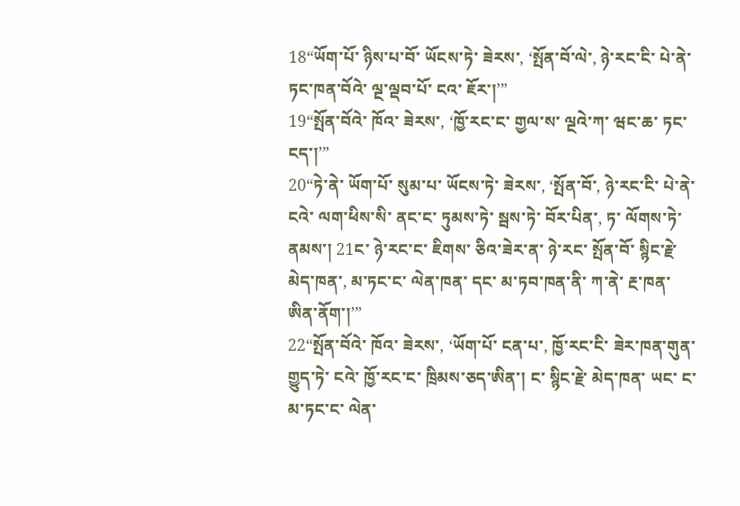18“ཡོག་པོ་ ཉིས་པ་བོ་ ཡོངས་ཏེ་ ཟེརས་, ‘སྤོན་བོ་ལེ་, ཉེ་རང་ངི་ པེ་ནེ་ ཏང་ཁན་བོའེ་ ལྔ་ལྡབ་པོ་ ངའ་ ཇོར་།’”
19“སྤོན་བོའེ་ ཁོའ་ ཟེརས་, ‘ཁྱོ་རང་ང་ གྱལ་ས་ ལྔའེ་ཀ་ ཝང་ཆ་ ཏང་ངད་།’”
20“ཏེ་ནེ་ ཡོག་པོ་ སུམ་པ་ ཡོངས་ཏེ་ ཟེརས་, ‘སྤོན་བོ་, ཉེ་རང་ངི་ པེ་ནེ་ ངའེ་ ལག་ཕིས་སི་ ནང་ང་ ཏུམས་ཏེ་ སྦས་ཏེ་ བོར་པིན་, ཏ་ ལོགས་ཏེ་ ནམས་། 21ང་ ཉེ་རང་ང་ ཇིགས་ ཅིའ་ཟེར་ན་ ཉེ་རང་ སྤོན་བོ་ སྙིང་རྗེ་ མེད་ཁན་, མ་ཏང་ང་ ལེན་ཁན་ དང་ མ་ཏབ་ཁན་ནི་ ཀ་ནེ་ རྔ་ཁན་ ཨིན་ནོག་།’”
22“སྤོན་བོའེ་ ཁོའ་ ཟེརས་, ‘ཡོག་པོ་ ངན་པ་, ཁྱོ་རང་ངི་ ཟེར་ཁན་གུན་ གྱུད་ཏེ་ ངའེ་ ཁྱོ་རང་ང་ ཁྲིམས་ཅད་ཨིན་། ང་ སྙིང་རྗེ་ མེད་ཁན་ ཡང་ ང་ མ་ཏང་ང་ ལེན་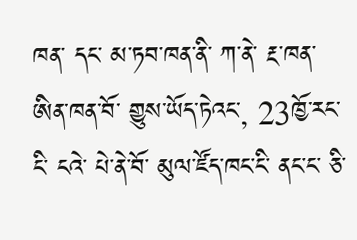ཁན་ དང་ མ་ཏབ་ཁན་ནི་ ཀ་ནེ་ རྔ་ཁན་ ཨིན་ཁན་བོ་ གྱུས་ཡོད་ཏེའང་, 23ཁྱོ་རང་ངི་ ངའེ་ པེ་ནེ་བོ་ མུལ་ཛོད་ཁང་ངི་ ནང་ང་ ཅི་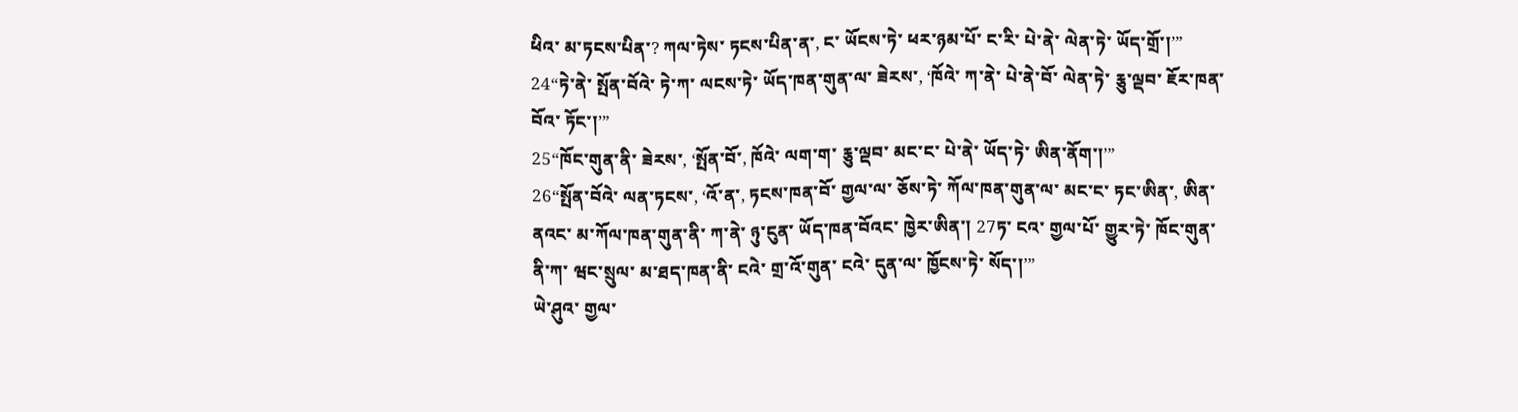ཕིའ་ མ་ཏངས་པིན་? ཀལ་ཏེས་ ཏངས་པིན་ན་, ང་ ཡོངས་ཏེ་ ཕར་ཉམ་པོ་ ང་རི་ པེ་ནེ་ ལེན་ཏེ་ ཡོད་གྲོ་།’”
24“ཏེ་ནེ་ སྤོན་བོའེ་ ཏེ་ཀ་ ལངས་ཏེ་ ཡོད་ཁན་གུན་ལ་ ཟེརས་, ‘ཁོའེ་ ཀ་ནེ་ པེ་ནེ་བོ་ ལེན་ཏེ་ རྕུ་ལྡབ་ ཇོར་ཁན་བོའ་ ཏོང་།’”
25“ཁོང་གུན་ནི་ ཟེརས་, ‘སྤོན་བོ་, ཁོའེ་ ལག་ག་ རྕུ་ལྡབ་ མང་ང་ པེ་ནེ་ ཡོད་ཏེ་ ཨིན་ནོག་།’”
26“སྤོན་བོའེ་ ལན་ཏངས་, ‘འོ་ན་, ཏངས་ཁན་བོ་ གྱལ་ལ་ ཅོས་ཏེ་ ཀོལ་ཁན་གུན་ལ་ མང་ང་ ཏང་ཨིན་, ཨིན་ནའང་ མ་ཀོལ་ཁན་གུན་ནི་ ཀ་ནེ་ ཉུ་ངུན་ ཡོད་ཁན་བོའང་ ཁྱེར་ཨིན་། 27ཏ་ ངའ་ གྱལ་པོ་ གྱུར་ཏེ་ ཁོང་གུན་ནི་ཀ་ ཝང་སྲུལ་ མ་ཐད་ཁན་ནི་ ངའེ་ གྲ་འོ་གུན་ ངའེ་ དུན་ལ་ ཁྱོངས་ཏེ་ སོད་།’”
ཡེ་ཤུའ་ གྱལ་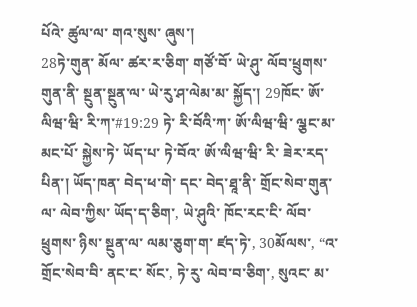པོའེ་ ཚུལ་ལ་ གའ་སུས་ ཞུས་།
28ཏེ་གུན་ མོལ་ ཚར་ར་ཅིག་ གཙོ་བོ་ ཡེ་ཤུ་ ལོབ་ཕྲུགས་གུན་ནི་ སྔུན་སྔུན་ལ་ ཡེ་རུ་ཤ་ལེམ་མ་ སྐྱོད་། 29ཁོང་ ཨོ་ལིཝ་ཝི་ རི་ཀ་#19:29 ཏེ་ རི་བོའི་ཀ་ ཨོ་ལིཝ་ཝི་ ལྕང་མ་ མང་པོ་ སྐྱེས་ཏེ་ ཡོད་པ་ ཏེ་བོའ་ ཨོ་ལིཝ་ཝི་ རི་ ཟེར་རད་པིན་། ཡོད་ཁན་ བེད་ཕ་གེ་ དང་ བེད་ཐཱ་ནི་ གྲོང་སེབ་གུན་ལ་ ལེབ་ཀྱིས་ ཡོད་ད་ཅིག་, ཡེ་ཤུའི་ ཁོང་རང་ངི་ ལོབ་ཕྲུགས་ ཉིས་ སྔུན་ལ་ ལམ་ཅུག་ག་ ཛད་ཏེ་, 30མོལས་, “འ་ གྲོང་སེབ་བི་ ནང་ང་ སོང་, ཏེ་རུ་ ལེབ་བ་ཅིག་, སུའང་ མ་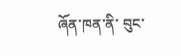ཞོན་ཁན་ནི་ བུང་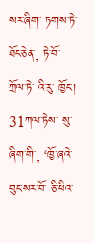སར་ཞིག་ ཏགས་ཏེ་ ཐོང་ཅེན་, ཏེ་བོ་ ཀྲོལ་ཏེ་ འི་རུ་ ཁྱོང་། 31ཀལ་ཏེས་ སུ་ཞིག་གི་, ‘ཁྱོ་ཞའེ་ བུང་སར་བོ་ ཅི་ཕིའ་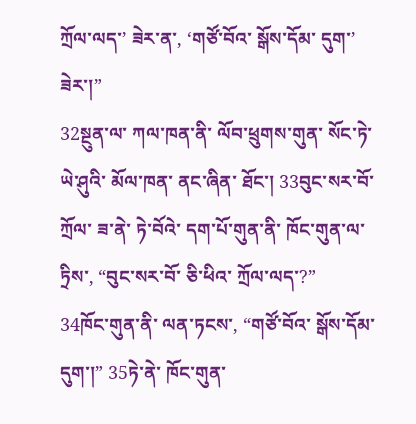ཀྲོལ་ལད་’ ཟེར་ན་, ‘གཙོ་བོའ་ སྒོས་དོམ་ དུག་’ ཟེར་།”
32སྔུན་ལ་ ཀལ་ཁན་ནི་ ལོབ་ཕྲུགས་གུན་ སོང་ཏེ་ ཡེ་ཤུའི་ མོལ་ཁན་ ནང་ཞིན་ ཐོང་། 33བུང་སར་བོ་ ཀྲོལ་ ཟ་ནེ་ ཏེ་བོའེ་ དག་པོ་གུན་ནི་ ཁོང་གུན་ལ་ ཏྲིས་, “བུང་སར་བོ་ ཅི་ཕིའ་ ཀྲོལ་ལད་?”
34ཁོང་གུན་ནི་ ལན་ཏངས་, “གཙོ་བོའ་ སྒོས་དོམ་ དུག་།” 35ཏེ་ནེ་ ཁོང་གུན་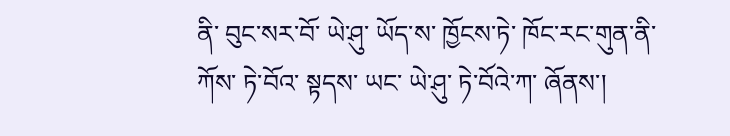ནི་ བུང་སར་བོ་ ཡེ་ཤུ་ ཡོད་ས་ ཁྱོངས་ཏེ་ ཁོང་རང་གུན་ནི་ ཀོས་ ཏེ་བོའ་ སྟདས་ ཡང་ ཡེ་ཤུ་ ཏེ་བོའེ་ཀ་ ཞོནས་།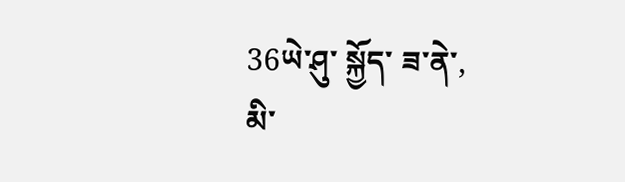36ཡེ་ཤུ་ སྐྱོད་ ཟ་ནེ་, མི་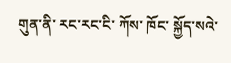གུན་ནི་ རང་རང་ངི་ ཀོས་ ཁོང་ སྐྱོད་སའེ་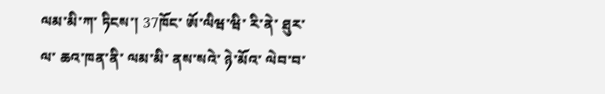ལམ་མི་ཀ་ ཏིངས་། 37ཁོང་ ཨོ་ལིཝ་ཝི་ རི་ནེ་ ཐུར་ལ་ ཆའ་ཁན་ནི་ ལམ་མི་ ནས་སའེ་ ཉེ་མོའ་ ལེབ་བ་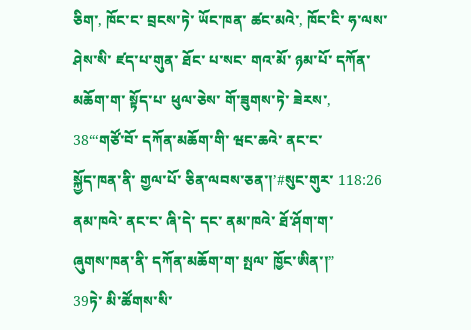ཅིག་, ཁོང་ང་ བྲངས་ཏེ་ ཡོང་ཁན་ ཚང་མའེ་, ཁོང་ངི་ ཧ་ལས་ཤེས་སི་ ཛད་པ་གུན་ ཐོང་ པ་སང་ གའ་མོ་ ཉམ་པོ་ དཀོན་མཆོག་ག་ སྟོད་པ་ ཕུལ་ཅེས་ གོ་ཟུགས་ཏེ་ ཟེརས་,
38“‘གཙོ་བོ་ དཀོན་མཆོག་གི་ ཝང་ཆའེ་ ནང་ང་
སྐྱོད་ཁན་ནི་ གྱལ་པོ་ ཅིན་ལབས་ཅན་།’#སུང་གུར་ 118:26
ནམ་ཁའེ་ ནང་ང་ ཞི་དེ་ དང་ ནམ་ཁའེ་ ཐོ་ཤོག་ག་
ཞུགས་ཁན་ནི་ དཀོན་མཆོག་ག་ སྤལ་ ཁྱོང་ཨིན་།”
39ཏེ་ མི་ཚོགས་སི་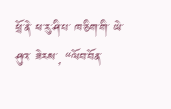ཕྲོ་ནེ་ ཕ་རུ་ཤི་པ་ ཁ་ཅིག་གི་ ཡེ་ཤུའ་ ཟེརས་, “ལོབ་བོན་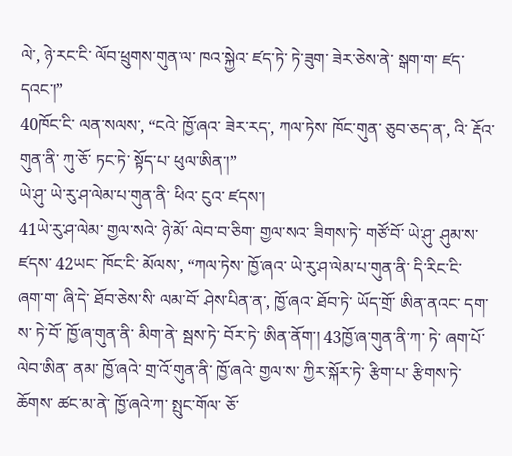ལེ་, ཉེ་རང་ངི་ ལོབ་ཕྲུགས་གུན་ལ་ ཁའ་སྐྱེའ་ ཛད་ཏེ་ ཏེ་ཟུག་ ཟེར་ཅེས་ནེ་ སྒག་ག་ ཛད་དའང་།”
40ཁོང་ངི་ ལན་སལས་, “ངའེ་ ཁྱོ་ཞའ་ ཟེར་རད་, ཀལ་ཏེས་ ཁོང་གུན་ ཅུབ་ཅད་ན་, འི་ རྡོའ་གུན་ནི་ ཀུ་ཅོ་ ཏང་ཏེ་ སྟོད་པ་ ཕུལ་ཨིན་།”
ཡེ་ཤུ་ ཡེ་རུ་ཤ་ལེམ་པ་གུན་ནི་ ཕིའ་ ངུའ་ ཛདས་།
41ཡེ་རུ་ཤ་ལེམ་ གྱལ་སའེ་ ཉེ་མོ་ ལེབ་བ་ཅིག་ གྱལ་སའ་ ཟིགས་ཏེ་ གཙོ་བོ་ ཡེ་ཤུ་ ཤུམ་ས་ ཛདས་ 42ཡང་ ཁོང་ངི་ མོལས་, “ཀལ་ཏེས་ ཁྱོ་ཞའ་ ཡེ་རུ་ཤ་ལེམ་པ་གུན་ནི་ དི་རིང་ངི་ ཞག་ག་ ཞི་དེ་ ཐོབ་ཅེས་སི་ ལམ་བོ་ ཤེས་པིན་ན་, ཁྱོ་ཞའ་ ཐོབ་ཏེ་ ཡོད་གྲོ་ ཨིན་ནའང་ དག་ས་ ཏེ་བོ་ ཁྱོ་ཞ་གུན་ནི་ མིག་ནེ་ སྦས་ཏེ་ བོར་ཏེ་ ཨིན་ནོག་། 43ཁྱོ་ཞ་གུན་ནི་ཀ་ ཏེ་ ཞག་པོ་ ལེབ་ཨིན་ ནམ་ ཁྱོ་ཞའེ་ གྲ་འོ་གུན་ནི་ ཁྱོ་ཞའེ་ གྱལ་ས་ ཀྱིར་སྐོར་ཏེ་ རྩིག་པ་ རྩིགས་ཏེ་ ཆོགས་ ཚང་མ་ནེ་ ཁྱོ་ཞའེ་ཀ་ སྤུང་གོལ་ ཅོ་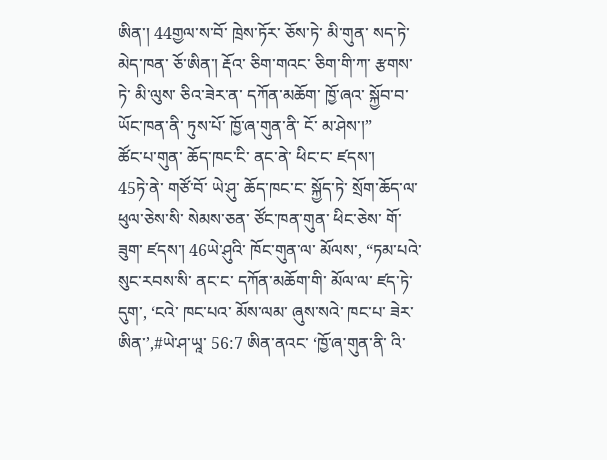ཨིན་། 44གྱལ་ས་བོ་ ཁྲེས་ཏོར་ ཅོས་ཏེ་ མི་གུན་ སད་ཏེ་ མེད་ཁན་ ཅོ་ཨིན་། རྡོའ་ ཅིག་གའང་ ཅིག་གི་ཀ་ རྩགས་ཏེ་ མི་ལུས་ ཅིའ་ཟེར་ན་ དཀོན་མཆོག་ ཁྱོ་ཞའ་ སྐྱོབ་བ་ ཡོང་ཁན་ནི་ ཏུས་པོ་ ཁྱོ་ཞ་གུན་ནི་ ངོ་ མ་ཤེས་།”
ཚོང་པ་གུན་ ཆོད་ཁང་ངི་ ནང་ནེ་ ཕིང་ང་ ཛདས་།
45ཏེ་ནེ་ གཙོ་བོ་ ཡེ་ཤུ་ ཆོད་ཁང་ང་ སྐྱོད་ཏེ་ སྲོག་ཆོད་ལ་ ཕུལ་ཅེས་སི་ སེམས་ཅན་ ཙོང་ཁན་གུན་ ཕིང་ཅེས་ གོ་ཟུག་ ཛདས་། 46ཡེ་ཤུའི་ ཁོང་གུན་ལ་ མོལས་, “ཏམ་པའེ་ སུང་རབས་སི་ ནང་ང་ དཀོན་མཆོག་གི་ མོལ་ལ་ ཛད་ཏེ་ དུག་, ‘ངའེ་ ཁང་པའ་ མོས་ལམ་ ཞུས་སའེ་ ཁང་པ་ ཟེར་ཨིན་’,#ཡེ་ཤ་ཡཱ་ 56:7 ཨིན་ནའང་ ‘ཁྱོ་ཞ་གུན་ནི་ འི་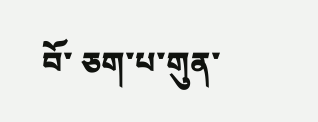བོ་ ཅག་པ་གུན་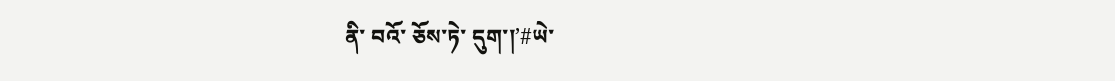ནི་ བའོ་ ཅོས་ཏེ་ དུག་།’#ཡེ་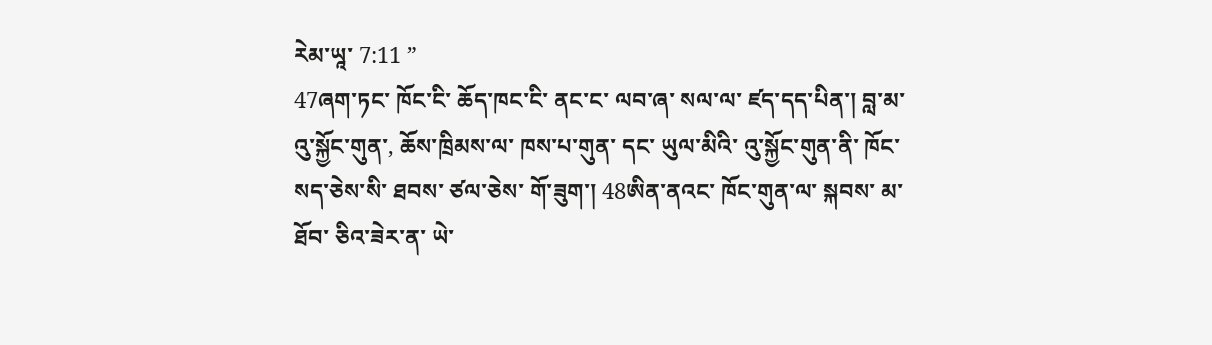རེམ་ཡཱ་ 7:11 ”
47ཞག་ཏང་ ཁོང་ངི་ ཆོད་ཁང་ངི་ ནང་ང་ ལབ་ཞ་ སལ་ལ་ ཛད་དད་པིན་། བླ་མ་ འུ་སྐྱོང་གུན་, ཆོས་ཁྲིམས་ལ་ ཁས་པ་གུན་ དང་ ཡུལ་མིའི་ འུ་སྐྱོང་གུན་ནི་ ཁོང་ སད་ཅེས་སི་ ཐབས་ ཙལ་ཅེས་ གོ་ཟུག་། 48ཨིན་ནའང་ ཁོང་གུན་ལ་ སྐབས་ མ་ཐོབ་ ཅིའ་ཟེར་ན་ ཡེ་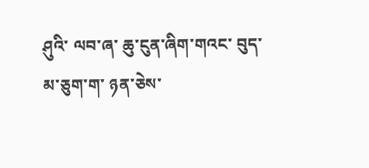ཤུའི་ ལབ་ཞ་ ཆུ་ངུན་ཞིག་གའང་ བུད་ མ་ཅུག་ག་ ཉན་ཅེས་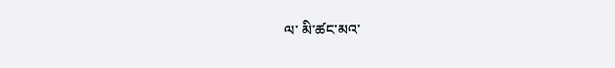ལ་ མི་ཚང་མའ་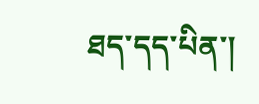ཐད་དད་པིན་།